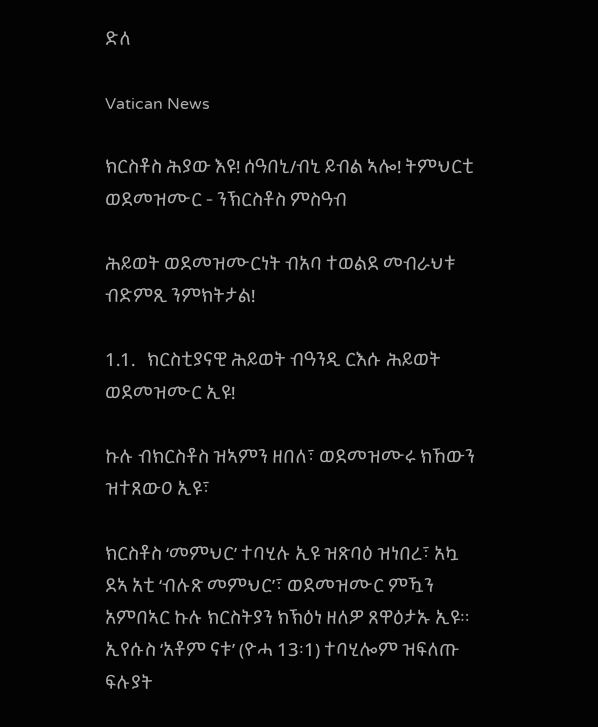ድለ

Vatican News

ክርስቶስ ሕያው እዩ! ሰዓበኒ/ብኒ ይብል ኣሎ! ትምህርቲ ወደመዝሙር - ንኽርስቶስ ምስዓብ

ሕይወት ወደመዝሙርነት ብአባ ተወልደ መብራህቱ
ብድምጺ ንምክትታል!

1.1.   ክርስቲያናዊ ሕይወት ብዓንዲ ርእሱ ሕይወት ወደመዝሙር ኢዩ!

ኩሉ ብክርስቶስ ዝኣምን ዘበለ፣ ወደመዝሙሩ ክኸውን ዝተጸውዐ ኢዩ፣

ክርስቶስ ‘መምህር’ ተባሂሉ ኢዩ ዝጽባዕ ዝነበረ፣ አኳ ደኣ አቲ ‘ብሉጽ መምህር’፣ ወደመዝሙር ምዃን አምበኣር ኩሉ ክርስትያን ክኽዕነ ዘለዎ ጸዋዕታኡ ኢዩ። ኢየሱስ ‘አቶም ናቱ’ (ዮሓ 13፡1) ተባሂሎም ዝፍለጡ ፍሉያት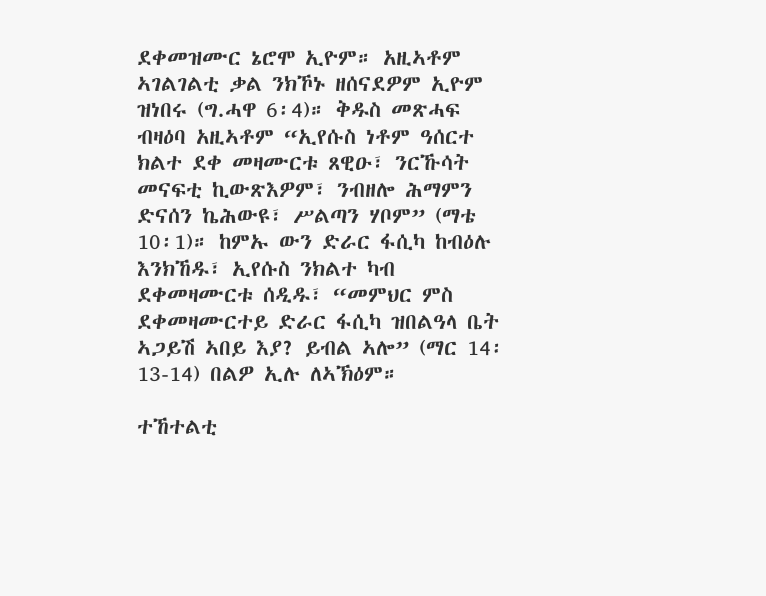ደቀመዝሙር ኔሮሞ ኢዮም። አዚኣቶም ኣገልገልቲ ቃል ንክኾኑ ዘሰናደዎም ኢዮም ዝነበሩ (ግ.ሓዋ 6፡4)። ቅዱስ መጽሓፍ ብዛዕባ አዚኣቶም “ኢየሱስ ነቶም ዓሰርተ ክልተ ደቀ መዛሙርቱ ጸዊዑ፣ ንርኹሳት መናፍቲ ኪውጽእዎም፣ ንብዘሎ ሕማምን ድናሰን ኬሕውዩ፣ ሥልጣን ሃቦም” (ማቴ 10፡1)። ከምኡ ውን ድራር ፋሲካ ከብዕሉ እንክኸዱ፣ ኢየሱስ ንክልተ ካብ ደቀመዛሙርቱ ሰዲዱ፣ “መምህር ምስ ደቀመዛሙርተይ ድራር ፋሲካ ዝበልዓላ ቤት ኣጋይሽ ኣበይ እያ? ይብል ኣሎ” (ማር 14፡13-14) በልዎ ኢሉ ለኣኽዕም።

ተኸተልቲ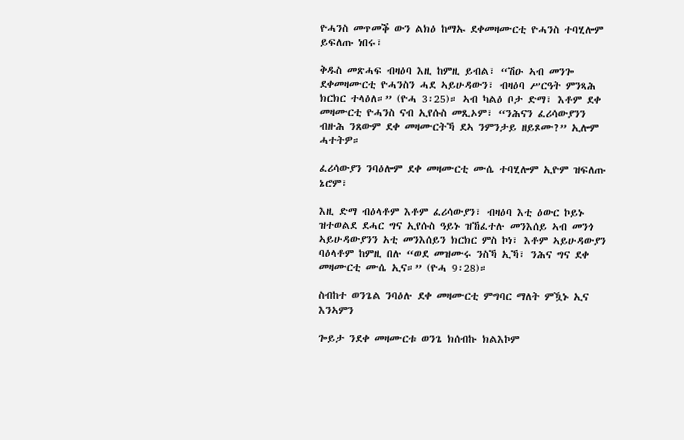ዮሓንስ መጥመቕ ውን ልክዕ ከማኡ ደቀመዛሙርቲ ዮሓንስ ተባሂሎም ይፍለጡ ነበሩ፣

ቅዱስ መጽሓፍ ብዛዕባ እዚ ከምዚ ይብል፣ “ሽዑ ኣብ መንጐ ደቀመዛሙርቲ ዮሓንስን ሓደ ኣይሁዳውን፣ ብዛዕባ ሥርዓት ምንጻሕ ክርክር ተላዕለ።” (ዮሓ 3፡25)። ኣብ ካልዕ ቦታ ድማ፣ እቶም ደቀ መዛሙርቲ ዮሓንስ ናብ ኢየሱስ መጺኦም፣ “ንሕናን ፈሪሳውያንን ብዙሕ ንጸውም ደቀ መዛሙርትኻ ደኣ ንምንታይ ዘይጾሙ?” ኢሎም ሓተትዎ።

ፈሪሳውያን ንባዕሎም ደቀ መዛሙርቲ ሙሴ ተባሂሎም ኢዮም ዝፍለጡ ኔሮም፣

እዚ ድማ ብዕላቶም እቶም ፈሪሳውያን፣ ብዛዕባ እቲ ዕውር ኮይኑ ዝተወልደ ደሓር ግና ኢየሱስ ዓይኑ ዝኸፈተሉ መንእሰይ ኣብ መንጎ ኣይሁዳውያንን አቲ መንእሰይን ክርክር ምስ ኮነ፣ እቶም ኣይሁዳውያን ባዕላቶም ከምዚ በሉ “ወደ መዝሙሩ ንስኻ ኢኻ፣ ንሕና ግና ደቀ መዛሙርቲ ሙሴ ኢና።” (ዮሓ 9፡28)።

ስብከተ ወንጌል ንባዕሉ ደቀ መዛሙርቲ ምግባር ማለት ምዃኑ ኢና እንኣምን

ጐይታ ንደቀ መዛሙርቱ ወንጌ ክሰብኩ ክልእኮም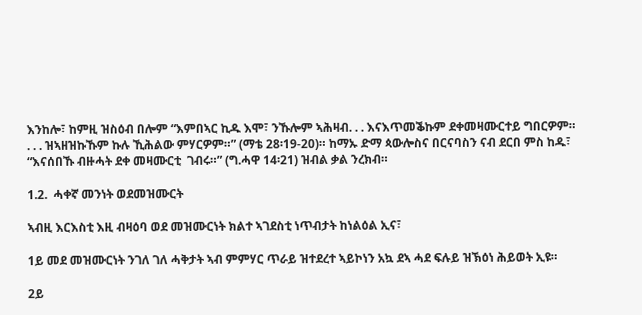እንከሎ፣ ከምዚ ዝስዕብ በሎም “እምበኣር ኪዱ እሞ፣ ንኹሎም ኣሕዛብ. . . እናእጥመቕኩም ደቀመዛሙርተይ ግበርዎም። . . . ዝኣዘዝኩኹም ኩሉ ኺሕልው ምሃርዎም።” (ማቴ 28፡19-20)። ከማኡ ድማ ጳውሎስና በርናባስን ናብ ደርበ ምስ ከዱ፣ “እናሰበኹ ብዙሓት ደቀ መዛሙርቲ  ገብሩ።” (ግ.ሓዋ 14፡21) ዝብል ቃል ንረክብ።

1.2.  ሓቀኛ መንነት ወደመዝሙርት

ኣብዚ እርእስቲ እዚ ብዛዕባ ወደ መዝሙርነት ክልተ ኣገደስቲ ነጥብታት ከነልዕል ኢና፣

1ይ መደ መዝሙርነት ንገለ ገለ ሓቅታት ኣብ ምምሃር ጥራይ ዝተደረተ ኣይኮነን አኳ ደኣ ሓደ ፍሉይ ዝኽዕነ ሕይወት ኢዩ።

2ይ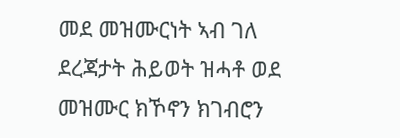መደ መዝሙርነት ኣብ ገለ ደረጃታት ሕይወት ዝሓቶ ወደ መዝሙር ክኾኖን ክገብሮን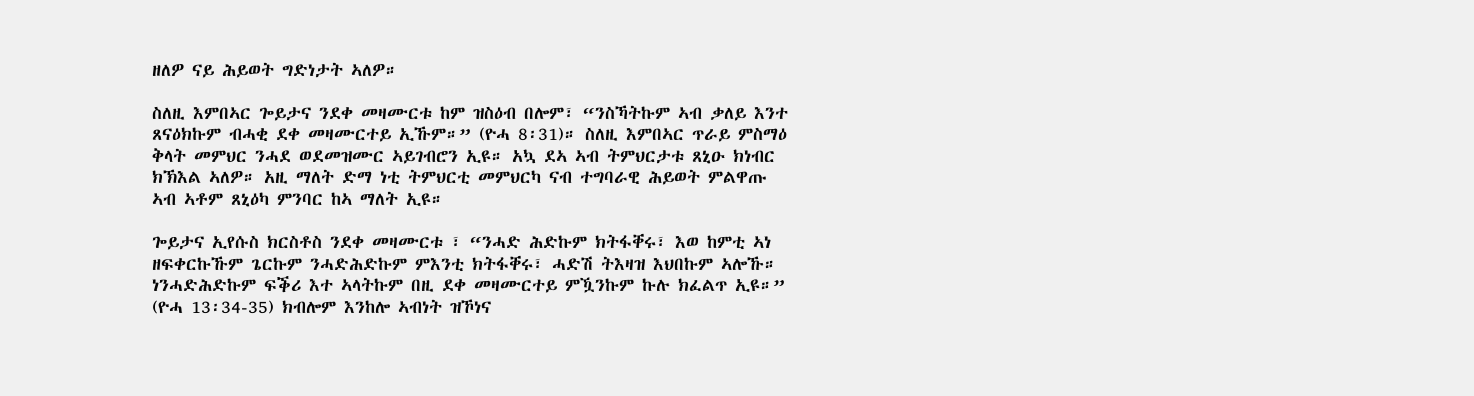ዘለዎ ናይ ሕይወት ግድነታት ኣለዎ።

ስለዚ እምበኣር ጐይታና ንደቀ መዛሙርቱ ከም ዝስዕብ በሎም፣ “ንስኻትኩም ኣብ ቃለይ እንተ ጸናዕክኩም ብሓቂ ደቀ መዛሙርተይ ኢኹም።” (ዮሓ 8፡31)። ስለዚ እምበኣር ጥራይ ምስማዕ ቅላት መምህር ንሓደ ወደመዝሙር ኣይገብሮን ኢዩ። አኳ ደኣ ኣብ ትምህርታቱ ጸኒዑ ክነብር ክኽእል ኣለዎ። አዚ ማለት ድማ ነቲ ትምህርቲ መምህርካ ናብ ተግባራዊ ሕይወት ምልዋጡ ኣብ ኣቶም ጸኒዕካ ምንባር ከኣ ማለት ኢዩ።

ጐይታና ኢየሱስ ክርስቶስ ንደቀ መዛሙርቱ ፣ “ንሓድ ሕድኩም ክትፋቐሩ፣ እወ ከምቲ ኣነ ዘፍቀርኩኹም ጌርኩም ንሓድሕድኩም ምእንቲ ክትፋቐሩ፣ ሓድሽ ትእዛዝ እህበኩም ኣሎኹ። ነንሓድሕድኩም ፍቕሪ እተ ኣላትኩም በዚ ደቀ መዛሙርተይ ምዃንኩም ኩሉ ክፈልጥ ኢዩ።” (ዮሓ 13፡34-35) ክብሎም እንከሎ ኣብነት ዝኾነና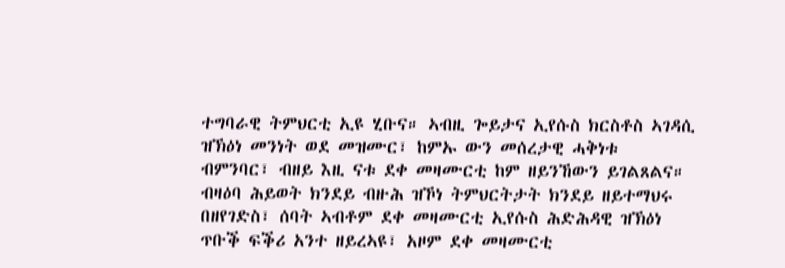ተግባራዊ ትምህርቲ ኢዩ ሂቡና። ኣብዚ ጐይታና ኢየሱስ ክርስቶስ ኣገዳሲ ዝኽዕነ መንነት ወደ መዝሙር፣ ከምኡ ውን መሰረታዊ ሓቅነቱ ብምንባር፣ ብዘይ እዚ ናቱ ደቀ መዛሙርቲ ከም ዘይንኸውን ይገልጸልና። ብዛዕባ ሕይወት ክንደይ ብዙሕ ዝኾነ ትምህርትታት ክንደይ ዘይተማህሩ በዘየገድስ፣ ሰባት ኣብቶም ደቀ መዛሙርቲ ኢየሱስ ሕድሕዳዊ ዝኽዕነ ጥቡቕ ፍቕሪ አንተ ዘይረኣዩ፣ አዞም ደቀ መዛሙርቲ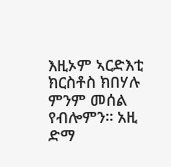እዚኦም ኣርድእቲ ክርስቶስ ክበሃሉ ምንም መሰል የብሎምን። አዚ ድማ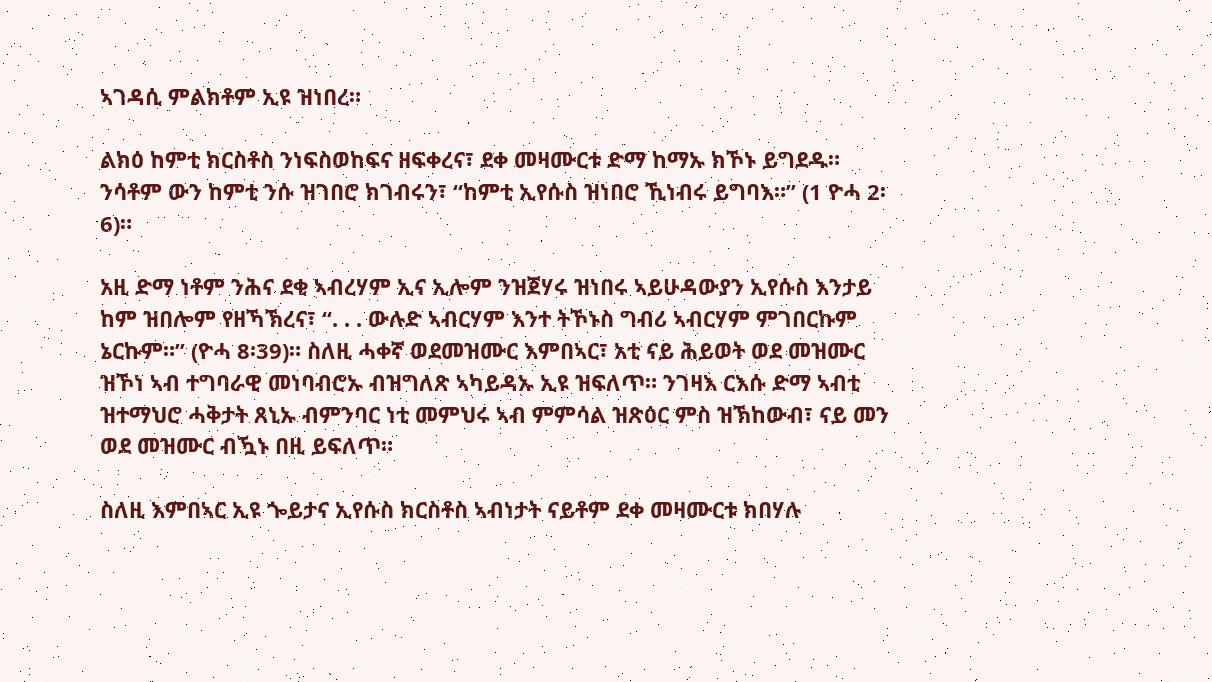ኣገዳሲ ምልክቶም ኢዩ ዝነበረ።

ልክዕ ከምቲ ክርስቶስ ንነፍስወከፍና ዘፍቀረና፣ ደቀ መዛሙርቱ ድማ ከማኡ ክኾኑ ይግደዱ። ንሳቶም ውን ከምቲ ንሱ ዝገበሮ ክገብሩን፣ “ከምቲ ኢየሱስ ዝነበሮ ኺነብሩ ይግባእ።” (1 ዮሓ 2፡6)።

አዚ ድማ ነቶም ንሕና ደቂ ኣብረሃም ኢና ኢሎም ንዝጀሃሩ ዝነበሩ ኣይሁዳውያን ኢየሱስ እንታይ ከም ዝበሎም የዘኻኽረና፣ “. . . ውሉድ ኣብርሃም እንተ ትኾኑስ ግብሪ ኣብርሃም ምገበርኩም ኔርኩም።” (ዮሓ 8፡39)። ስለዚ ሓቀኛ ወደመዝሙር እምበኣር፣ አቲ ናይ ሕይወት ወደ መዝሙር ዝኾነ ኣብ ተግባራዊ መነባብሮኡ ብዝግለጽ ኣካይዳኡ ኢዩ ዝፍለጥ። ንገዛእ ርእሱ ድማ ኣብቲ ዝተማህሮ ሓቅታት ጸኒኡ ብምንባር ነቲ መምህሩ ኣብ ምምሳል ዝጽዕር ምስ ዝኽከውብ፣ ናይ መን ወደ መዝሙር ብዃኑ በዚ ይፍለጥ።

ስለዚ እምበኣር ኢዩ ጐይታና ኢየሱስ ክርስቶስ ኣብነታት ናይቶም ደቀ መዛሙርቱ ክበሃሉ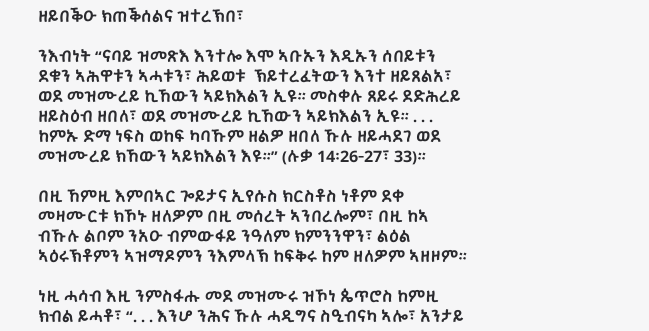ዘይበቕዑ ክጠቕሰልና ዝተረኽበ፣

ንእብነት “ናባይ ዝመጽእ እንተሎ እሞ ኣቡኡን እዲኡን ሰበይቱን ደቁን ኣሕዋቱን ኣሓቱን፣ ሕይወቱ  ኽይተረፈትውን እንተ ዘይጸልአ፣ ወደ መዝሙረይ ኪኸውን ኣይክእልን ኢዩ። መስቀሉ ጸይሩ ደድሕረይ ዘይስዕብ ዘበለ፣ ወደ መዝሙረይ ኪኸውን ኣይክእልን ኢዩ። . . . ከምኡ ድማ ነፍስ ወከፍ ካባኹም ዘልዎ ዘበለ ኹሉ ዘይሓደገ ወደ መዝሙረይ ክኸውን ኣይክእልን እዩ።” (ሉቃ 14፡26-27፣ 33)።

በዚ ኸምዚ እምበኣር ጐይታና ኢየሱስ ክርስቶስ ነቶም ደቀ መዛሙርቱ ክኾኑ ዘለዎም በዚ መሰረት ኣንበረሎም፣ በዚ ከኣ ብኹሉ ልቦም ንአዑ ብምውፋይ ንዓለም ክምንንዋን፣ ልዕል ኣዕሩኽቶምን ኣዝማዶምን ንእምላኽ ከፍቅሩ ከም ዘለዎም ኣዘዞም።

ነዚ ሓሳብ እዚ ንምስፋሑ መደ መዝሙሩ ዝኾነ ጴጥሮስ ከምዚ ክብል ይሓቶ፣ “. . . እንሆ ንሕና ኹሉ ሓዲግና ስዒብናካ ኣሎ፣ አንታይ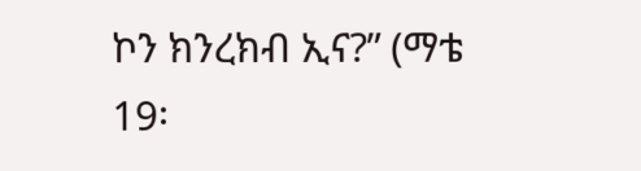ኮን ክንረክብ ኢና?” (ማቴ 19፡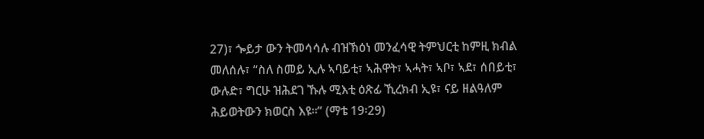27)፣ ጐይታ ውን ትመሳሳሉ ብዝኽዕነ መንፈሳዊ ትምህርቲ ከምዚ ክብል መለሰሉ፣ “ስለ ስመይ ኢሉ ኣባይቲ፣ ኣሕዋት፣ ኣሓት፣ ኣቦ፣ ኣደ፣ ሰበይቲ፣ ውሉድ፣ ግርሁ ዝሕደገ ኹሉ ሚእቲ ዕጽፊ ኺረክብ ኢዩ፣ ናይ ዘልዓለም ሕይወትውን ክወርስ እዩ።” (ማቴ 19፡29)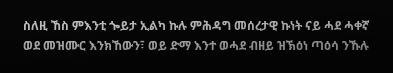ስለዚ ኸስ ምእንቲ ጐይታ ኢልካ ኩሉ ምሕዳግ መሰረታዊ ኩነት ናይ ሓደ ሓቀኛ ወደ መዝሙር እንክኸውን፣ ወይ ድማ እንተ ወሓደ ብዘይ ዝኽዕነ ጣዕሳ ንኹሉ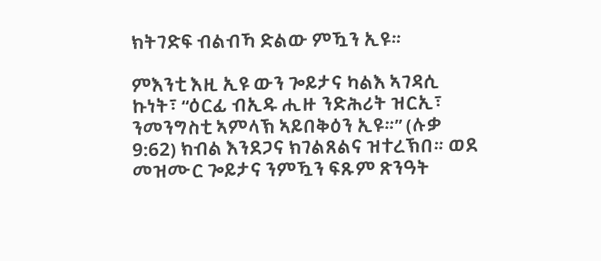ክትገድፍ ብልብኻ ድልው ምዃን ኢዩ።

ምእንቲ እዚ ኢዩ ውን ጐይታና ካልእ ኣገዳሲ ኩነት፣ “ዕርፊ ብኢዱ ሒዙ ንድሕሪት ዝርኢ፣ ንመንግስቲ ኣምላኽ ኣይበቅዕን ኢዩ።” (ሉቃ 9:62) ክብል እንደጋና ክገልጸልና ዝተረኽበ። ወደ መዝሙር ጐይታና ንምዃን ፍጹም ጽንዓት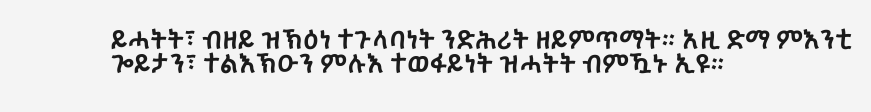ይሓትት፣ ብዘይ ዝኽዕነ ተጉላባነት ንድሕሪት ዘይምጥማት። አዚ ድማ ምእንቲ ጐይታን፣ ተልእኽዑን ምሉእ ተወፋይነት ዝሓትት ብምዃኑ ኢዩ።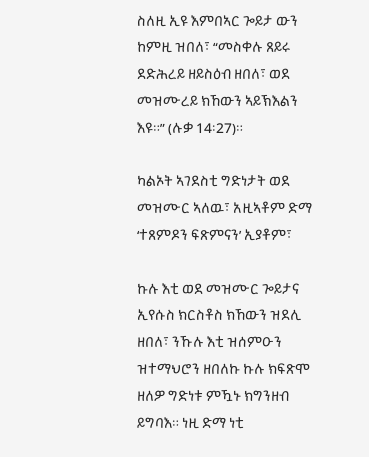ስለዚ ኢዩ እምበኣር ጐይታ ውን ከምዚ ዝበለ፣ “መስቀሉ ጸይሩ ደድሕረይ ዘይስዕብ ዘበለ፣ ወደ መዝሙረይ ክኸውን ኣይኽእልን እዩ።” (ሉቃ 14፡27)።

ካልኦት ኣገደስቲ ግድነታት ወደ መዝሙር ኣለዉ፣ አዚኣቶም ድማ ‘ተጸምዶን ፍጽምናን’ ኢያቶም፣

ኩሉ እቲ ወደ መዝሙር ጐይታና ኢየሱስ ክርስቶስ ክኸውን ዝደሊ ዘበለ፣ ንኹሉ እቲ ዝሰምዑን ዝተማህሮን ዘበለኩ ኩሉ ክፍጽሞ ዘለዎ ግድነቱ ምዃኑ ክግንዘብ ይግባእ። ነዚ ድማ ነቲ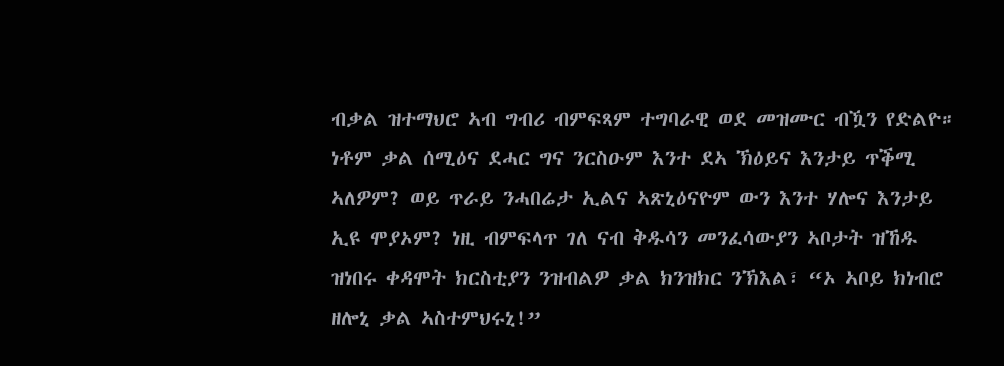ብቃል ዝተማህሮ ኣብ ግብሪ ብምፍጻም ተግባራዊ ወደ መዝሙር ብዃን የድልዮ። ነቶም ቃል ሰሚዕና ደሓር ግና ንርስዑም እንተ ደኣ ኽዕይና እንታይ ጥቕሚ ኣለዎም? ወይ ጥራይ ንሓበሬታ ኢልና ኣጽኒዕናዮም ውን እንተ ሃሎና እንታይ ኢዩ ሞያኦም? ነዚ ብምፍላጥ ገለ ናብ ቅዱሳን መንፈሳውያን ኣቦታት ዝኸዱ ዝነበሩ ቀዳሞት ክርስቲያን ንዝብልዎ ቃል ክንዝክር ንኽእል፣ “ኦ ኣቦይ ክነብሮ ዘሎኒ ቃል ኣስተምህሩኒ!”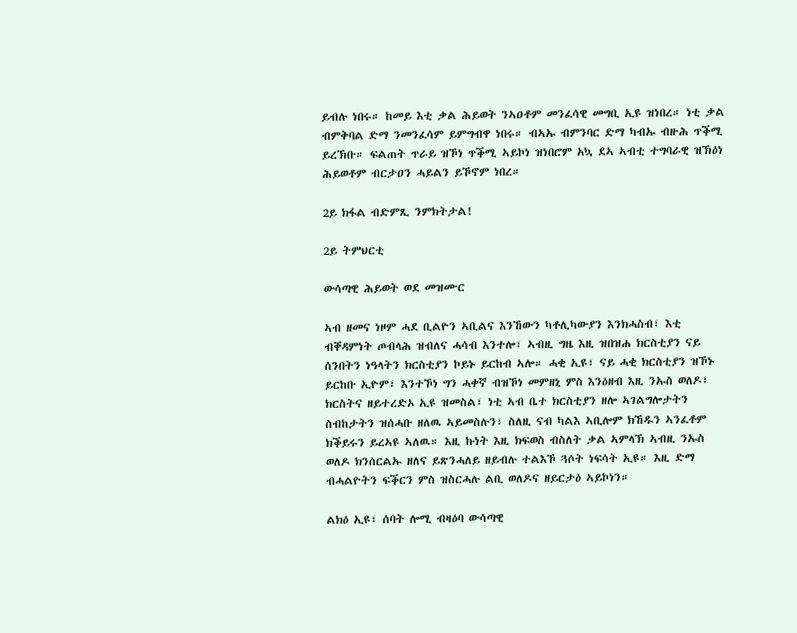ይብሉ ነበሩ። ከመይ እቲ ቃል ሕይወት ንኣዐቶም መንፈሳዊ መግቢ ኢዩ ዝነበረ። ነቲ ቃል ብምቅባል ድማ ንመንፈሳም ይምግብዋ ነበሩ። ብኣኡ ብምንባር ድማ ካብኡ ብዙሕ ጥቕሚ ይረኽቡ። ፍልጠት ጥራይ ዝኾነ ጥቕሚ ኣይኮነ ዝነበሮም አኳ ደኣ ኣብቲ ተግባራዊ ዝኽዕነ ሕይወቶም ብርታዐን ሓይልን ይኾኖም ነበረ።

2ይ ክፋል ብድምጺ ንምክትታል!

2ይ ትምህርቲ

ውሳጣዊ ሕይወት ወደ መዝሙር

ኣብ ዘመና ነዞም ሓደ ቢልዮን ኣቢልና እንኸውን ካቶሊካውያን እንክሓስብ፣ እቲ ብቐዳምነት ጦብላሕ ዝብለና ሓሳብ እንተሎ፣ ኣብዚ ግዜ እዚ ዝበዝሐ ክርስቲያን ናይ ሰንበትን ነዓላትን ክርስቲያን ኮይኑ ይርከብ ኣሎ። ሓቂ ኢዩ፣ ናይ ሓቂ ክርስቲያን ዝኾኑ ይርከቡ ኢዮም፣ እንተኾነ ግን ሓቀኛ ብዝኾነ መምዘኒ ምስ እንዕዘብ እዚ ንኡስ ወለዶ፣ ክርስትና ዘይተረድኦ ኢዩ ዝመስል፣ ነቲ ኣብ ቤተ ክርስቲያን ዘሎ ኣገልግሎታትን ስብከታትን ዝሰሓቡ ዘለዉ ኣይመስሉን፣ ስለዚ ናብ ካልእ ኣቢሎም ክኸዱን ኣንፈቶም ክቕይሩን ይረኣዩ ኣለዉ። እዚ ኩነት እዚ ክፍወስ ብስለት ቃል ኣምላኽ ኣብዚ ንኡስ ወለዶ ክንሰርልኡ ዘለና ይጽንሓለይ ዘይብሉ ተልእኾ ጓሶት ነፍሳት ኢዩ። እዚ ድማ ብሓልዮትን ፍቕርን ምስ ዝስርሓሉ ልቢ ወለዶና ዘይርታዕ ኣይኮነን።

ልክዕ ኢዩ፣ ሰባት ሎሚ ብዛዕባ ውሳጣዊ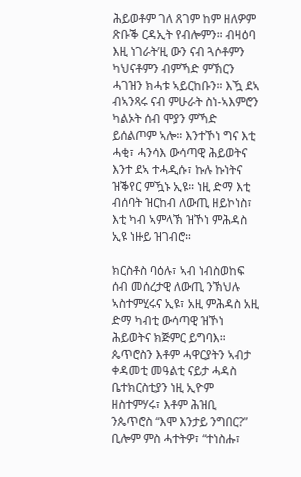ሕይወቶም ገለ ጸገም ከም ዘለዎም ጽቡቕ ርዳኢት የብሎምን። ብዛዕባ እዚ ነገራት’ዚ ውን ናብ ጓሶቶምን ካህናቶምን ብምኻድ ምኽርን ሓገዝን ክሓቱ ኣይርከቡን። እዃ ደኣ ብኣንጻሩ ናብ ምሁራት ስነ-ኣእምሮን ካልኦት ሰብ ሞያን ምኻድ ይሰልጦም ኣሎ። እንተኾነ ግና እቲ ሓቂ፣ ሓንሳእ ውሳጣዊ ሕይወትና እንተ ደኣ ተሓዲሱ፣ ኩሉ ኩነትና ዝቕየር ምዃኑ ኢዩ። ነዚ ድማ እቲ ብሰባት ዝርከብ ለውጢ ዘይኮነስ፣ እቲ ካብ ኣምላኽ ዝኾነ ምሕዳስ ኢዩ ነዙይ ዝገብሮ።

ክርስቶስ ባዕሉ፣ ኣብ ነብስወከፍ ሰብ መሰረታዊ ለውጢ ንኽህሉ ኣስተምሂሩና ኢዩ፣ አዚ ምሕዳስ አዚ ድማ ካብቲ ውሳጣዊ ዝኾነ ሕይወትና ክጅምር ይግባእ። ጴጥሮስን እቶም ሓዋርያትን ኣብታ ቀዳመቲ መዓልቲ ናይታ ሓዳስ ቤተክርስቲያን ነዚ ኢዮም ዘስተምሃሩ፣ እቶም ሕዝቢ ንጴጥሮስ “እሞ እንታይ ንግበር?” ቢሎም ምስ ሓተትዎ፣ “ተነስሑ፣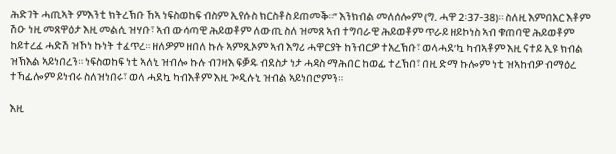ሕድገት ሓጢኣት ምእንቲ ክትረኽቡ ኸኣ ነፍስወከፍ ብስም ኢየሱስ ክርስቶስ ይጠመቕ።” እንክብል መለሰሎም (ግ. ሓዋ 2፡37-38)። ስለዚ እምበአር እቶም ሽዑ ነዚ መጸዋዕታ እዚ መልሲ ዝሃቡ፣ ኣብ ውሳጣዊ ሕይወቶም ለውጢ ስለ ዝመጸ ኣብ ተግባራዊ ሕይወቶም ጥራይ ዘይኮነስ ኣብ ቁጠባዊ ሕይወቶም ከይተረፈ ሓድሽ ዝኾነ ኩነት ተፈጥረ። ዘለዎም ዘበለ ኩሉ ኣምጺኦም ኣብ እግሪ ሓዋርያት ከንብርዎ ተአረኽቡ፣ ወላሓደ’ኳ ካብኣቶም እዚ ናተይ ኢዩ ክብል ዝኽእል ኣይነበረን። ነፍስወከፍ ነቲ ኣለኒ ዝብሎ ኩሉ ብገዛእ ፍቓዱ ብደስታ ነታ ሓዳስ ማሕበር ከወፊ ተረኽበ፣ በዚ ድማ ኩሎም ነቲ ዝኣከብዎ ብማዕረ ተኻፊሎም ይነብሩ ስለዝነበሩ፣ ወላ ሓደኳ ካብእቶም እዚ ጐዲሉኒ ዝብል ኣይነበሮምን።

እዚ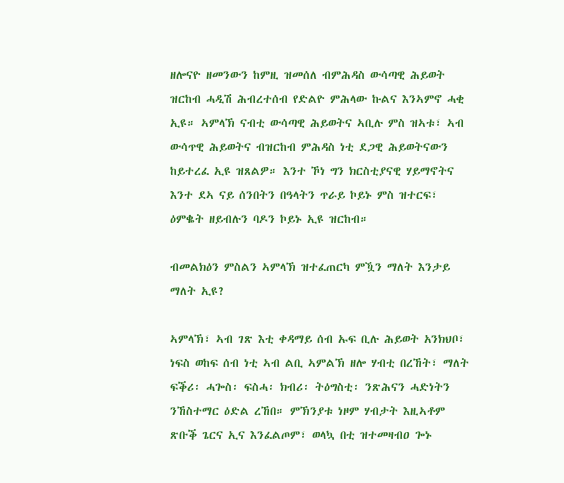ዘሎናዮ ዘመንውን ከምዚ ዝመሰለ ብምሕዳስ ውሳጣዊ ሕይወት ዝርከብ ሓዲሽ ሕብረተሰብ የድልዮ ምሕላው ኩልና እንኣምኖ ሓቂ ኢዩ። ኣምላኽ ናብቲ ውሳጣዊ ሕይወትና ኣቢሉ ምስ ዝኣቱ፣ ኣብ ውሳጥዊ ሕይወትና ብዝርከብ ምሕዳስ ነቲ ደጋዊ ሕይወትናውን ከይተረፈ ኢዩ ዝጸልዎ። እንተ ኾነ ግን ክርስቲያናዊ ሃይማኖትና እንተ ደኣ ናይ ሰንበትን በዓላትን ጥራይ ኮይኑ ምስ ዝተርፍ፣ ዕምቈት ዘይብሉን ባዶን ኮይኑ ኢዩ ዝርከብ።

ብመልክዕን ምስልን ኣምላኽ ዝተፈጠርካ ምዃን ማለት እንታይ ማለት ኢዩ?

ኣምላኽ፣ ኣብ ገጽ እቲ ቀዳማይ ሰብ ኡፍ ቢሉ ሕይወት አንክህቦ፣ ነፍስ ወከፍ ሰብ ነቲ ኣብ ልቢ ኣምልኽ ዘሎ ሃብቲ በረኸት፣ ማለት ፍቕሪ፡ ሓጐስ፡ ፍስሓ፡ ክብሪ፡ ትዕግስቲ፡ ንጽሕናን ሓድነትን ንኸስተማር ዕድል ረኸበ። ምኽንያቱ ነዞም ሃብታት እዚኣቶም ጽቡቕ ጌርና ኢና እንፈልጦም፣ ወላኳ በቲ ዝተመዛብዐ ጐኑ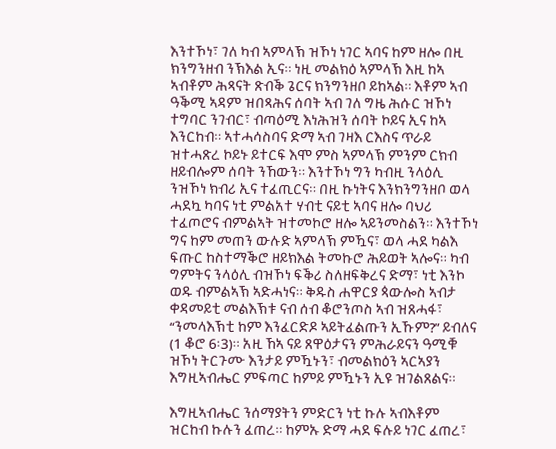እንተኾነ፣ ገለ ካብ ኣምላኽ ዝኾነ ነገር ኣባና ከም ዘሎ በዚ ክንግንዘብ ንኽእል ኢና። ነዚ መልክዕ ኣምላኽ እዚ ከኣ ኣብቶም ሕጻናት ጽብቕ ጌርና ክንግንዘቦ ይከኣል። እቶም ኣብ ዓቕሚ ኣዳም ዝበጻሕና ሰባት ኣብ ገለ ግዜ ሕሱር ዝኾነ ተግባር ንገብር፣ ብጣዕሚ እነሕዝን ሰባት ኮይና ኢና ከኣ እንርከብ። ኣተሓሳስባና ድማ ኣብ ገዛእ ርእስና ጥራይ ዝተሓጽረ ኮይኑ ይተርፍ እሞ ምስ ኣምላኽ ምንም ርክብ ዘይብሎም ሰባት ንኸውን። እንተኾነ ግን ካብዚ ንላዕሊ ንዝኾነ ክብሪ ኢና ተፈጢርና። በዚ ኩነትና እንክንግንዘቦ ወላ ሓደኳ ካባና ነቲ ምልአተ ሃብቲ ናይቲ ኣባና ዘሎ ባህሪ ተፈጦሮና ብምልኣት ዝተመኮሮ ዘሎ ኣይንመስልን። እንተኾነ ግና ከም መጠን ውሉድ ኣምላኽ ምዃና፣ ወላ ሓደ ካልእ ፍጡር ከስተማቕሮ ዘይክእል ትመኩሮ ሕይወት ኣሎና። ካብ ግምትና ንላዕሊ ብዝኾነ ፍቕሪ ስለዘፍቅረና ድማ፣ ነቲ እንኮ ወዱ ብምልኣኽ ኣድሓነና። ቅዱስ ሐዋርያ ጳውሎስ ኣብታ ቀዳመይቲ መልእኽቱ ናብ ሰብ ቆሮንጦስ ኣብ ዝጸሓፋ፣ “ንመላእኽቲ ከም እንፈርድዶ ኣይትፈልጡን ኢኹም?” ይብለና (1 ቆሮ 6፡3)። አዚ ኸኣ ናይ ጸዋዕታናን ምሕራይናን ዓሚቑ ዝኾነ ትርጉሙ እንታይ ምዃኑን፣ ብመልክዕን ኣርኣያን እግዚኣብሔር ምፍጣር ከምይ ምዃኑን ኢዩ ዝገልጸልና።

እግዚኣብሔር ንሰማያትን ምድርን ነቲ ኩሉ ኣብእቶም ዝርከብ ኩሉን ፈጠረ። ከምኡ ድማ ሓደ ፍሉይ ነገር ፈጠረ፣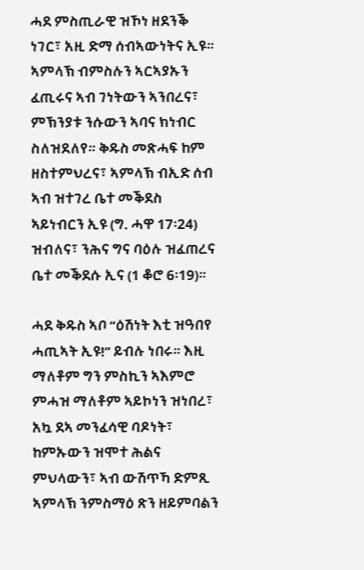ሓደ ምስጢራዊ ዝኾነ ዘደንቕ ነገር፣ አዚ ድማ ሰብኣውነትና ኢዩ። ኣምላኽ ብምስሉን ኣርኣያኡን ፈጢሩና ኣብ ገነትውን ኣንበረና፣ ምኽንያቱ ንሱውን ኣባና ክነብር ስለዝደለየ። ቅዱስ መጽሓፍ ከም ዘስተምህረና፣ ኣምላኽ ብኢድ ሰብ ኣብ ዝተገረ ቤተ መቕደስ ኣይነብርን ኢዩ (ግ. ሓዋ 17፡24) ዝብለና፣ ንሕና ግና ባዕሉ ዝፈጠረና ቤተ መቕደሱ ኢና (1 ቆሮ 6፡19)።

ሓደ ቅዱስ ኣቦ “ዕሽነት እቲ ዝዓበየ ሓጢኣት ኢዩ!” ይብሉ ነበሩ። እዚ ማለቶም ግን ምስኪን ኣእምሮ ምሓዝ ማለቶም ኣይኮነን ዝነበረ፣ አኳ ደኣ መንፈሳዊ ባዶነት፣ ከምኡውን ዝሞተ ሕልና ምህላውን፣ ኣብ ውሽጥኻ ድምጺ ኣምላኽ ንምስማዕ ጽን ዘይምባልን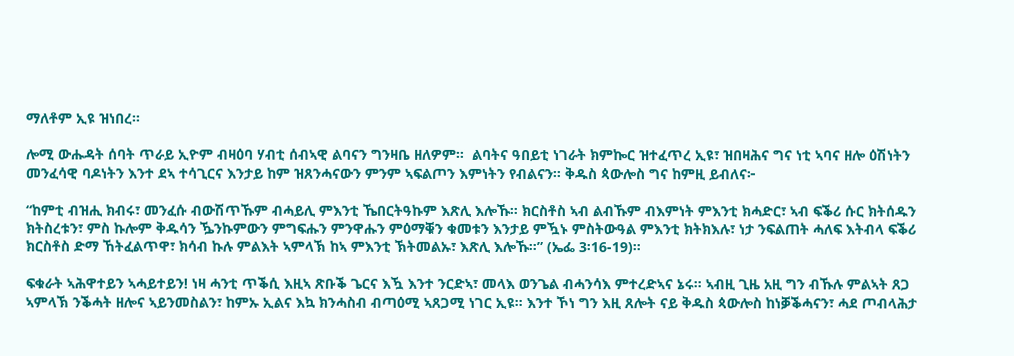ማለቶም ኢዩ ዝነበረ።

ሎሚ ውሑዳት ሰባት ጥራይ ኢዮም ብዛዕባ ሃብቲ ሰብኣዊ ልባናን ግንዛቤ ዘለዎም።  ልባትና ዓበይቲ ነገራት ክምኰር ዝተፈጥረ ኢዩ፣ ዝበዛሕና ግና ነቲ ኣባና ዘሎ ዕሽነትን መንፈሳዊ ባዶነትን እንተ ደኣ ተሳጊርና እንታይ ከም ዝጸንሓናውን ምንም ኣፍልጦን እምነትን የብልናን። ቅዱስ ጳውሎስ ግና ከምዚ ይብለና፦

“ከምቲ ብዝሒ ክብሩ፣ መንፈሱ ብውሽጥኹም ብሓይሊ ምእንቲ ኼበርትዓኩም እጽሊ እሎኹ። ክርስቶስ ኣብ ልብኹም ብእምነት ምእንቲ ክሓድር፣ ኣብ ፍቕሪ ሱር ክትሰዱን ክትስረቱን፣ ምስ ኩሎም ቅዱሳን ዄንኩምውን ምግፍሑን ምንዋሑን ምዕማቑን ቁመቱን እንታይ ምዃኑ ምስትውዓል ምእንቲ ክትክእሉ፣ ነታ ንፍልጠት ሓለፍ እትብላ ፍቕሪ ክርስቶስ ድማ ኸትፈልጥዋ፣ ክሳብ ኩሉ ምልእት ኣምላኽ ከኣ ምእንቲ ኽትመልኡ፣ እጽሊ እሎኹ።” (ኤፌ 3፡16-19)።

ፍቁራት ኣሕዋተይን ኣሓይተይን! ነዛ ሓንቲ ጥቕሲ እዚኣ ጽቡቕ ጌርና እዃ እንተ ንርድኣ፣ መላእ ወንጌል ብሓንሳእ ምተረድኣና ኔሩ። ኣብዚ ጊዜ አዚ ግን ብኹሉ ምልኣት ጸጋ ኣምላኽ ንቕሓት ዘሎና ኣይንመስልን፣ ከምኡ ኢልና እኳ ክንሓስብ ብጣዕሚ ኣጸጋሚ ነገር ኢዩ። እንተ ኾነ ግን እዚ ጸሎት ናይ ቅዱስ ጳውሎስ ከነቓቕሓናን፣ ሓደ ጦብላሕታ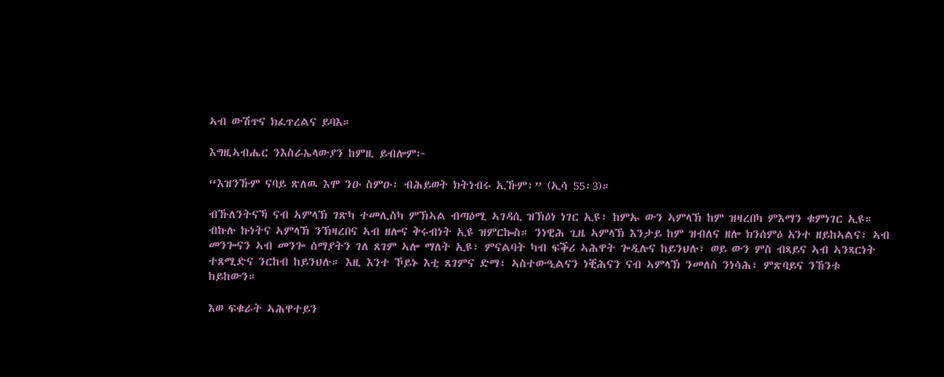ኣብ ውሽጥና ክፈጥረልና ይባእ።

እግዚኣብሔር ንእስራኤላውያን ከምዚ ይብሎም፦

“እዝንኹም ናባይ ጽለዉ እሞ ንዑ ስምዑ፣ ብሕይወት ክትነብሩ ኢኹም፣” (ኢሳ 55፡3)።

ብኹለንትናኻ ናብ ኣምላኽ ገጽካ ተመሊስካ ምኽኣል ብጣዕሚ ኣገዳሲ ዝኽዕነ ነገር ኢዩ፣ ከምኡ ውን ኣምላኽ ከም ዝዛረበካ ምእማን ቁምነገር ኢዩ። ብኩሉ ኩነትና ኣምላኽ ንኽዛረበና ኣብ ዘሎና ቅሩብነት ኢዩ ዝምርኰስ። ንነዊሕ ጊዜ ኣምላኽ እንታይ ከም ዝብለና ዘሎ ክንሰምዕ አንተ ዘይከኣልና፣ ኣብ መንጐናን ኣብ መንጐ ሰማያትን ገለ ጸገም ኣሎ ማለት ኢዩ፣ ምናልባት ካብ ፍቕሪ ኣሕዋት ጐዲሉና ከይንህሉ፣ ወይ ውን ምስ ብጻይና ኣብ ኣንጻርነት ተጸሚድና ንርከብ ከይንህሉ። እዚ እንተ ኾይኑ እቲ ጸገምና ድማ፣ ኣስተውዒልናን ነቒሕናን ናብ ኣምላኽ ንመለስ ንነሳሕ፣ ምጽባይና ንኸንቱ ከይከውን።

እወ ፍቁራት ኣሕዋተይን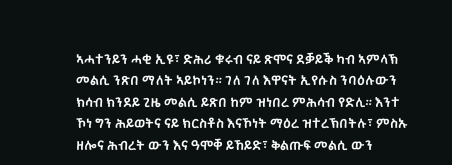ኣሓተንይን ሓቂ ኢዩ፣ ድሕሪ ቁሩብ ናይ ጽሞና ደቓይቕ ካብ ኣምላኽ መልሲ ንጽበ ማለት ኣይኮነን። ገለ ገለ እዋናት ኢየሱስ ንባዕሉውን ክሳብ ክንደይ ጊዜ መልሲ ይጽበ ከም ዝነበረ ምሕሳብ የድሊ። እንተ ኾነ ግን ሕይወትና ናይ ክርስቶስ እናኾነት ማዕረ ዝተረኽበትሉ፣ ምስኡ ዘሎና ሕብረት ውን እና ዓሞቐ ይኸይድ፣ ቅልጡፍ መልሲ ውን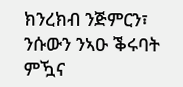ክንረክብ ንጅምርን፣ ንሱውን ንኣዑ ቕሩባት ምዃና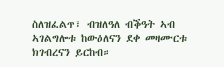ስለዝፈልጥ፣ ብዝለዓለ ብቕዓት ኣብ ኣገልግሎቱ ከውዕለናን ደቀ መዛሙርቱ ክገብረናን ይርከብ።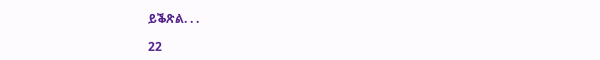ይቕጽል. . .

22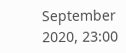September 2020, 23:00